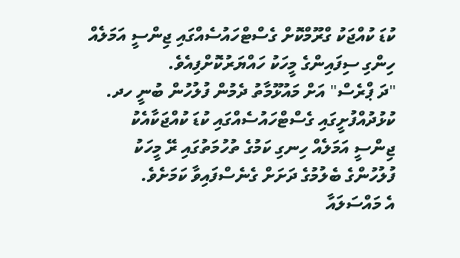ކުޑަ ކުއްޖަކު ގްރޫމްކޮށް ގެސްޓްހައުސެއްގައި ޖިންސީ އަމަލެއް ހިންގި ސިފައިންގެ މީހަކު ހައްޔަރުކޮށްފިއެވެ.
"ދަ ޕްރެސް" އަށް މައުޅޫމާތު ދެމުން ފުލުހުން ބުނީ ހދ. ކުޅުދުއްފުށީގައި ގެސްޓްހައުސެއްގައި ކުޑަ ކުއްޖަކާއެކު ޖިންސީ އަމަލެއް ހިނގި ކަމުގެ ތުހުމަތުގައި ރޭ މީހަކު ފުލުހުންގެ ބެލުމުގެ ދަށަށް ގެނެސްފައިވާ ކަމަށެވެ.
އެ މައްސަލައާ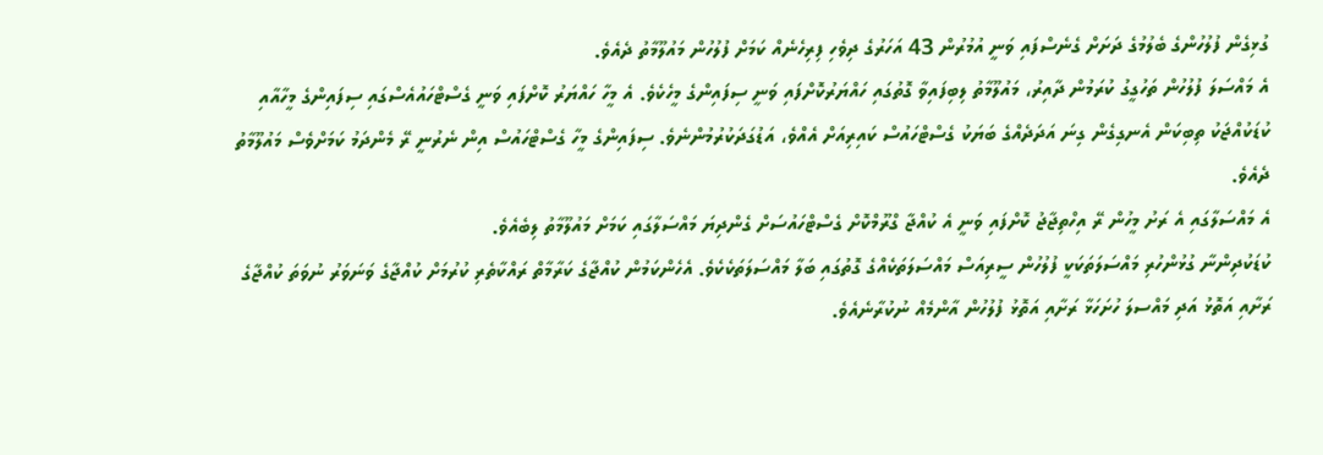ގުޅިގެން ފުލުހުންގެ ބެލުމުގެ ދަށަށް ގެނެސްފައި ވަނީ އުމުރުން 43 އަހަރުގެ ދިވެހި ފިރިހެނެއް ކަމަށް ފުލުހުން މައުލޫމާތު ދެއެވެ.
އެ މައްސަލަ ފުލުހުން ތަހުގީގު ކުރަމުން ދާއިރު، މައުލޫމާތު ލިބިފައިވާ ގޮތުގައި ހައްޔަރުކޮށްފައި ވަނީ ސިފައިންގެ މީހެކެވެ. އެ މީހާ ހައްޔަރު ކޮށްފައި ވަނީ ގެސްޓްހައުއެސްގައި ސިފައިންގެ މީހާއާއި ކުޑަކުއްޖަކު ތިބިކަން އެނގިގެން ގިނަ އަދަދެއްގެ ބަޔަކު ގެސްޓްހައުސް ކައިރިއަށް އެއްވެ، އަޑުގަދަކުރުމުންނެވެ. ސިފައިންގެ މީހާ ގެސްޓްހައުސް އިން ނެރުނީ ރޭ މެންދަމު ކަމަށްވެސް މައުލޫމާތު ދެއެވެ.
އެ މައްސަލާގައި އެ ރަށު މީހުން ރޭ އިހްތިޖާޖު ކޮށްފައި ވަނީ އެ ކުއްޖާ ގްރޫމްކޮށް ގެސްޓްހައުސަށް ގެންދިޔަ މައްސަލާގައި ކަމަށް މައުލޫމާތު ލިބެއެވެ.
ކުޑަކުދިންނާ ގުޅުންހުރި މައްސަލަތަކަކީ ފުލުހުން ސީރިއަސް މައްސަލަތަކެއްގެ ގޮތުގައި ބަލާ މައްސަލަތަކެކެވެ. އެހެންކަމުން ކުއްޖާގެ ކަރާމާތް ރައްކާތެރި ކުރުމަށް ކުއްޖާގެ ވަނަވަރު ނުވަތަ ކުއްޖާގެ ރަށާއި އަތޮޅު އަދި މައްސލަ ހުށަހަޅާ ރަށާއި އަތޮޅު ފުލުހުން އާންމެއް ނުކުރާނެއެވެ.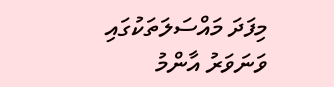މިފަދަ މައްސަލަތަކުގައި ވަނަވަރު އާންމު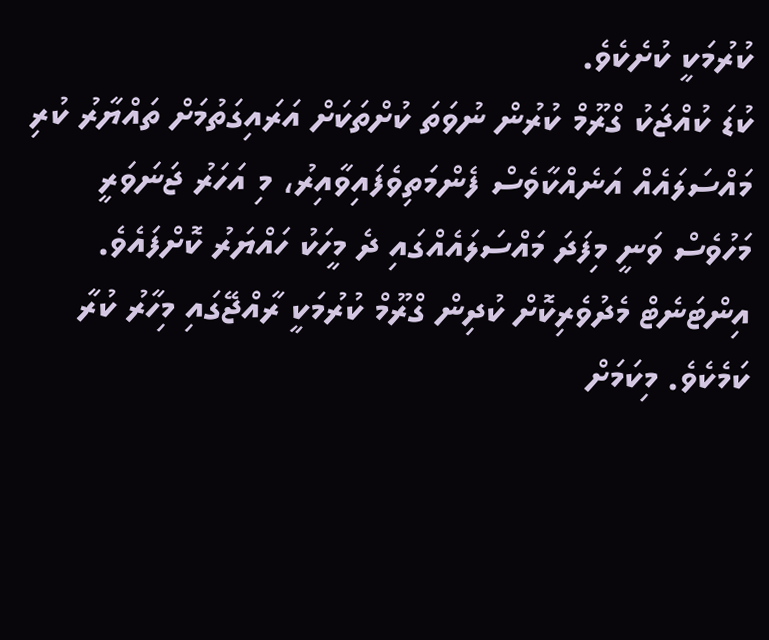ކުރުމަކީ ކުށެކެވެ.
ކުޑަ ކުއްޖަކު ގްރޫމް ކުރުން ނުވަތަ ކުށްތަކަށް އަރައިގަތުމަށް ތައްޔާރު ކުރި މައްސަލައެއް އަނެއްކާވެސް ފެންމަތިވެފައިވާއިރު، މި އަހަރު ޖަނަވަރީ މަހުވެސް ވަނީ މިފަދަ މައްސަލައެއްގައި ދެ މީހަކު ހައްޔަރު ކޮށްފައެވެ. އިންޓަނެޓް މެދުވެރިކޮށް ކުދިން ގްރޫމް ކުރުމަކީ ރާއްޖޭގައި މިހާރު ކުރާ ކަމެކެވެ. މިކަމަށް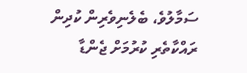ސަމާލުވެ، ބެލެނިވެރިން ކުދިން ރައްކާތެރި ކުރުމަށް ޖެންޑާ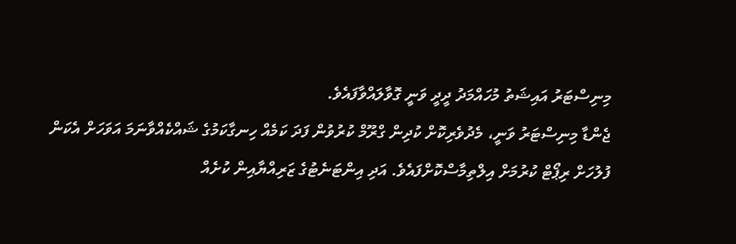މިނިސްޓަރު އައިޝަތު މުހައްމަދު ދީދީ ވަނީ ގޮވާލައްވާފައެވެ.
ޖެންޑާ މިނިސްޓަރު ވަނީ، މެދުވެރިކޮށް ކުދިން ގްރޫމް ކުރުވުން ފަދަ ކަމެއް ހިނގާކަމުގެ ޝައްކެއްވާނަމަ އަވަހަށް އެކަން ފުލުހަށް ރިޕޯޓް ކުރުމަށް އިލްތިމާސްކޮށްފައެވެ. އަދި އިންޓަނެޓުގެ ޒަރިއްޔާއިން ކުށެއް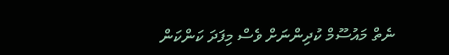ނެތް މައުސޫމް ކުދިންނަށް ވެސް މިފަދަ ކަންކަން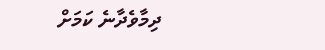ދިމާވެދާނެ ކަމަށް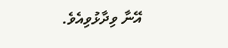އޭނާ ވިދާޅުވިއެވެ.